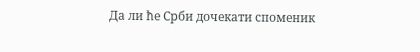Да ли ће Срби дочекати споменик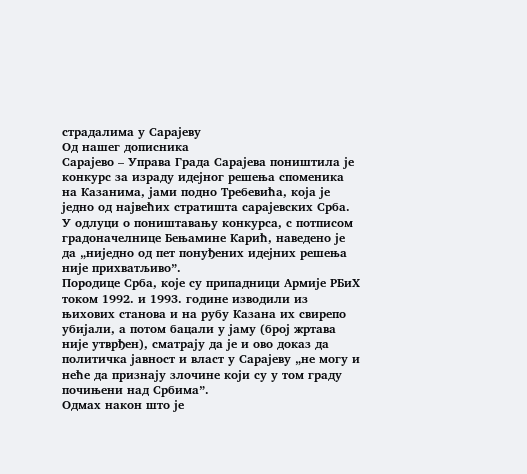страдалима у Сарајеву
Од нашег дописника
Сарајево – Управа Града Сарајева поништила је конкурс за израду идејног решења споменика на Казанима, јами подно Требевића, која је једно од највећих стратишта сарајевских Срба. У одлуци о поништавању конкурса, с потписом градоначелнице Бењамине Карић, наведено је да „ниједно од пет понуђених идејних решења није прихватљиво”.
Породице Срба, које су припадници Армије РБиХ током 1992. и 1993. године изводили из њихових станова и на рубу Казана их свирепо убијали, а потом бацали у јаму (број жртава није утврђен), сматрају да је и ово доказ да политичка јавност и власт у Сарајеву „не могу и неће да признају злочине који су у том граду почињени над Србима”.
Одмах након што је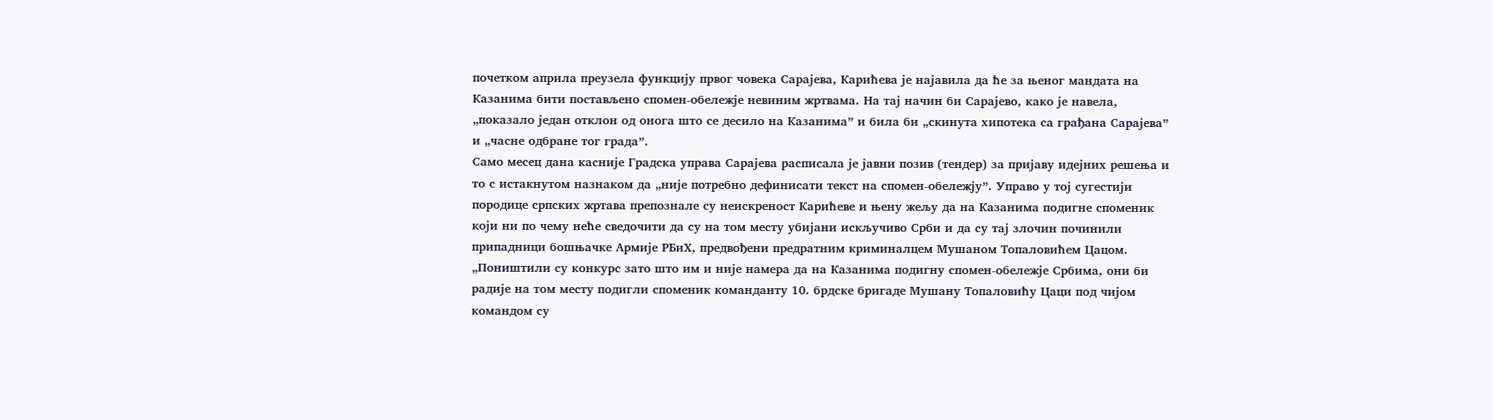почетком априла преузела функцију првог човека Сарајева, Карићева је најавила да ће за њеног мандата на Казанима бити постављено спомен-обележје невиним жртвама. На тај начин би Сарајево, како је навела, „показало један отклон од онога што се десило на Казанима” и била би „скинута хипотека са грађана Сарајева” и „часне одбране тог града”.
Само месец дана касније Градска управа Сарајева расписала је јавни позив (тендер) за пријаву идејних решења и то с истакнутом назнаком да „није потребно дефинисати текст на спомен-обележју”. Управо у тој сугестији породице српских жртава препознале су неискреност Карићеве и њену жељу да на Казанима подигне споменик који ни по чему неће сведочити да су на том месту убијани искључиво Срби и да су тај злочин починили припадници бошњачке Армије РБиХ, предвођени предратним криминалцем Мушаном Топаловићем Цацом.
„Поништили су конкурс зато што им и није намера да на Казанима подигну спомен-обележје Србима, они би радије на том месту подигли споменик команданту 10. брдске бригаде Мушану Топаловићу Цаци под чијом командом су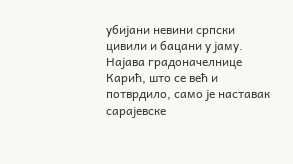убијани невини српски цивили и бацани у јаму. Најава градоначелнице Карић, што се већ и потврдило, само је наставак сарајевске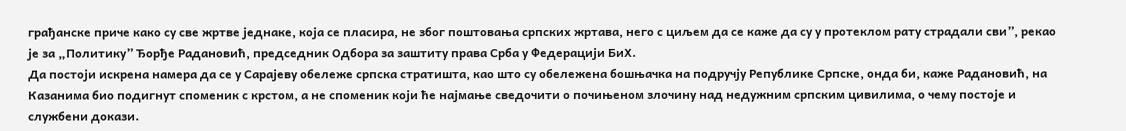грађанске приче како су све жртве једнаке, која се пласира, не због поштовања српских жртава, него с циљем да се каже да су у протеклом рату страдали сви”, рекао је за „Политику” Ђорђе Радановић, председник Одбора за заштиту права Срба у Федерацији БиХ.
Да постоји искрена намера да се у Сарајеву обележе српска стратишта, као што су обележена бошњачка на подручју Републике Српске, онда би, каже Радановић, на Казанима био подигнут споменик с крстом, а не споменик који ће најмање сведочити о почињеном злочину над недужним српским цивилима, о чему постоје и службени докази.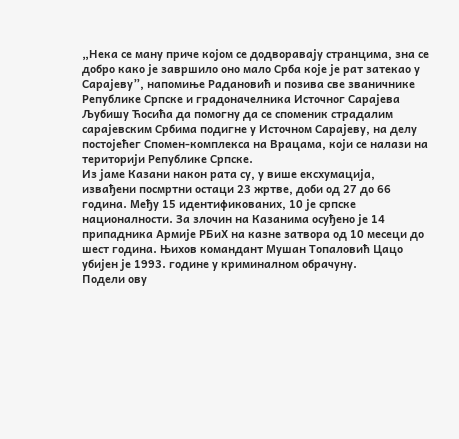„Нека се ману приче којом се додворавају странцима, зна се добро како је завршило оно мало Срба које је рат затекао у Сарајеву”, напомиње Радановић и позива све званичнике Републике Српске и градоначелника Источног Сарајева Љубишу Ћосића да помогну да се споменик страдалим сарајевским Србима подигне у Источном Сарајеву, на делу постојећег Спомен-комплекса на Врацама, који се налази на територији Републике Српске.
Из јаме Казани након рата су, у више ексхумација, извађени посмртни остаци 23 жртве, доби од 27 до 66 година. Међу 15 идентификованих, 10 је српске националности. За злочин на Казанима осуђено је 14 припадника Армије РБиХ на казне затвора од 10 месеци до шест година. Њихов командант Мушан Топаловић Цацо убијен је 1993. године у криминалном обрачуну.
Подели ову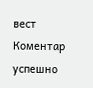вест
Комeнтар успeшно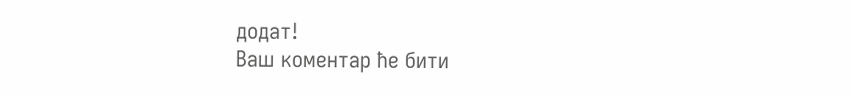додат!
Ваш комeнтар ћe бити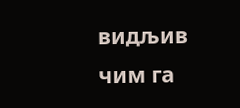видљив чим га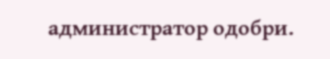администратор одобри.